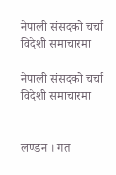नेपाली संसदको चर्चा विदेशी समाचारमा

नेपाली संसदको चर्चा विदेशी समाचारमा


लण्डन । गत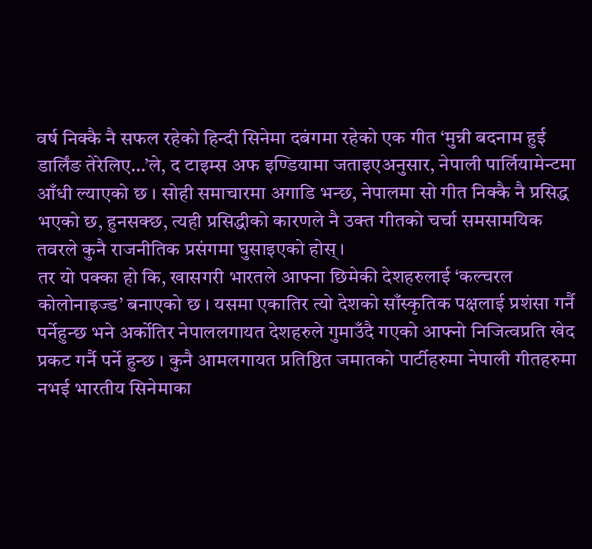वर्ष निक्कै नै सफल रहेको हिन्दी सिनेमा दबंगमा रहेको एक गीत ‘मुन्नी बदनाम हुई डार्लिंङ तेरेलिए…’ले, द टाइम्स अफ इण्डियामा जताइएअनुसार, नेपाली पार्लियामेन्टमा आँधी ल्याएको छ । सोही समाचारमा अगाडि भन्छ, नेपालमा सो गीत निक्कै नै प्रसिद्ध भएको छ, हुनसक्छ, त्यही प्रसिद्धीको कारणले नै उक्त गीतको चर्चा समसामयिक तवरले कुनै राजनीतिक प्रसंगमा घुसाइएको होस् ।
तर यो पक्का हो कि, खासगरी भारतले आफ्ना छिमेकी देशहरुलाई ‘कल्चरल कोलोनाइज्ड’ बनाएको छ । यसमा एकातिर त्यो देशको साँस्कृतिक पक्षलाई प्रशंसा गर्नै पर्नेहुन्छ भने अर्कोतिर नेपाललगायत देशहरुले गुमाउँदै गएको आफ्नो निजित्वप्रति खेद प्रकट गर्नै पर्ने हुन्छ । कुनै आमलगायत प्रतिष्ठित जमातको पार्टीहरुमा नेपाली गीतहरुमा नभई भारतीय सिनेमाका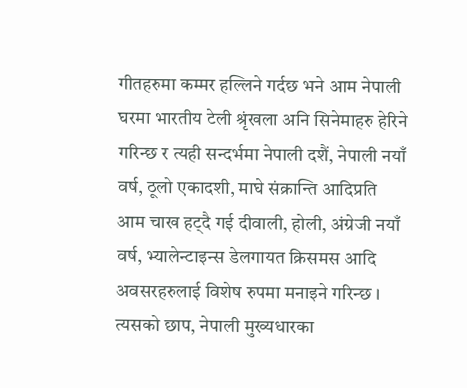गीतहरुमा कम्मर हल्लिने गर्दछ भने आम नेपाली घरमा भारतीय टेली श्रृंखला अनि सिनेमाहरु हेरिने गरिन्छ र त्यही सन्दर्भमा नेपाली दशैं, नेपाली नयाँ वर्ष, ठूलो एकादशी, माघे संक्रान्ति आदिप्रति आम चाख हट्दै गई दीवाली, होली, अंग्रेजी नयाँ वर्ष, भ्यालेन्टाइन्स डेलगायत क्रिसमस आदि अवसरहरुलाई विशेष रुपमा मनाइने गरिन्छ । त्यसको छाप, नेपाली मुख्यधारका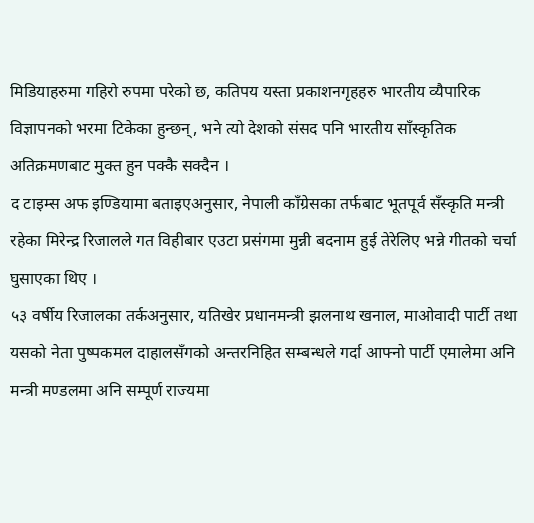मिडियाहरुमा गहिरो रुपमा परेको छ, कतिपय यस्ता प्रकाशनगृहहरु भारतीय व्यैपारिक विज्ञापनको भरमा टिकेका हुन्छन्, भने त्यो देशको संसद पनि भारतीय साँस्कृतिक अतिक्रमणबाट मुक्त हुन पक्कै सक्दैन ।
द टाइम्स अफ इण्डियामा बताइएअनुसार, नेपाली काँग्रेसका तर्फबाट भूतपूर्व सँस्कृति मन्त्री रहेका मिरेन्द्र रिजालले गत विहीबार एउटा प्रसंगमा मुन्नी बदनाम हुई तेरेलिए भन्ने गीतको चर्चा घुसाएका थिए ।
५३ वर्षीय रिजालका तर्कअनुसार, यतिखेर प्रधानमन्त्री झलनाथ खनाल, माओवादी पार्टी तथा यसको नेता पुष्पकमल दाहालसँगको अन्तरनिहित सम्बन्धले गर्दा आफ्नो पार्टी एमालेमा अनि मन्त्री मण्डलमा अनि सम्पूर्ण राज्यमा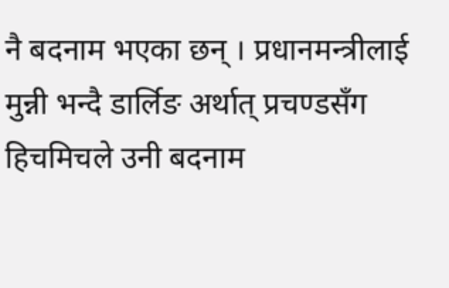नै बदनाम भएका छन् । प्रधानमन्त्रीलाई मुन्नी भन्दै डार्लिङ अर्थात् प्रचण्डसँग हिचमिचले उनी बदनाम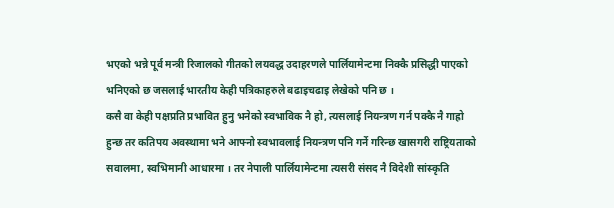भएको भन्ने पूर्व मन्त्री रिजालको गीतको लयवद्ध उदाहरणले पार्लियामेन्टमा निक्कै प्रसिद्धी पाएको भनिएको छ जसलाई भारतीय केही पत्रिकाहरुले बढाइचढाइ लेखेको पनि छ ।
कसै वा केही पक्षप्रति प्रभावित हुनु भनेको स्वभाविक नै हो, त्यसलाई नियन्त्रण गर्न पक्कै नै गाह्रो हुन्छ तर कतिपय अवस्थामा भने आफ्नो स्वभावलाई नियन्त्रण पनि गर्ने गरिन्छ खासगरी राष्ट्रियताको सवालमा, स्वभिमानी आधारमा । तर नेपाली पार्लियामेन्टमा त्यसरी संसद नै विदेशी सांस्कृति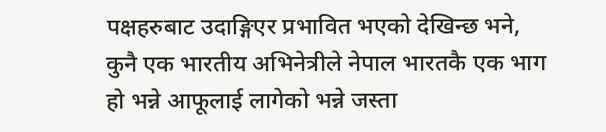पक्षहरुबाट उदाङ्गिएर प्रभावित भएको देखिन्छ भने, कुनै एक भारतीय अभिनेत्रीले नेपाल भारतकै एक भाग हो भन्ने आफूलाई लागेको भन्ने जस्ता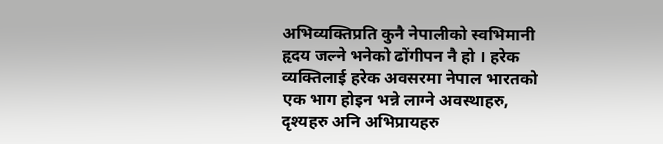अभिव्यक्तिप्रति कुनै नेपालीको स्वभिमानी हृदय जल्ने भनेको ढोंगीपन नै हो । हरेक व्यक्तिलाई हरेक अवसरमा नेपाल भारतको एक भाग होइन भन्ने लाग्ने अवस्थाहरु, दृश्यहरु अनि अभिप्रायहरु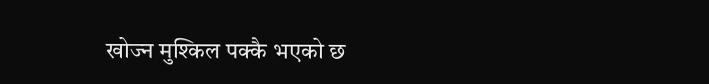खोज्न मुश्किल पक्कै भएको छ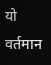यो वर्तमान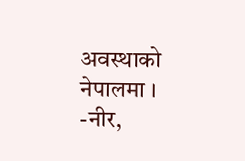अवस्थाको नेपालमा ।
-नीर,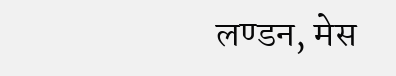लण्डन, मेस